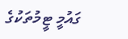ގައުމީ ޓީމުތަކުގެ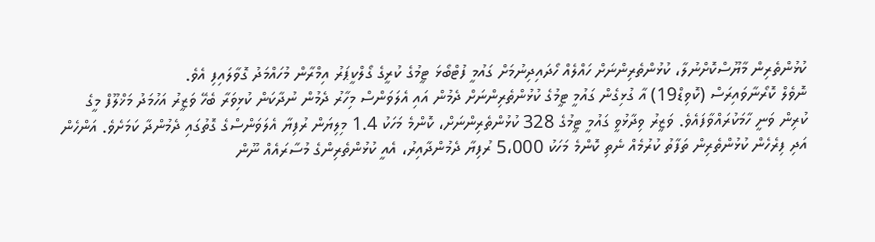ކުޅުންތެރިން މާޔޫސްކޮށްނުލާ، ކުޅުންތެރިންނަށް ހައްލެއް ހޯދައިދިނުމަށް ގައުމީ ފުޓްބޯޅަ ޓީމުގެ ކުރީގެ ގޯލްކީޕަރު އިމްރާން މުހައްމަދު ގޮވާލައިފި އެވެ.
ނޮވެލް ކޮރޯނާވައިރަސް (ކޮވިޑް19) އާ ގުޅިގެން ގައުމީ ޓީމުގެ ކުޅުންތެރިންނަށް ދެމުން އައި އެލަވަންސް މިހާރު ދެމުން ނުދާކަން ކުޅިވަރާ ބެހޭ ވަޒީރު އަހުމަދު މަޚްލޫފް މީގެ ކުރިން ވަނީ ހާމަކުރައްވާފައެވެ. ވަޒީރު ވިދާޅުވީ ގައުމީ ޓީމުގެ 328 ކުޅުންތެރިންނަށް، ކޮންމެ މަހަކު 1.4 މިލިޔަން ރުފިޔާ އެލަވަންސްގެ ގޮތުގައި ދެމުންދާ ކަމަށެވެ. އަންހެން އަދި ފިރެހެން ކުޅުންތެރިން ތަފާތު ކުރުމެއް ނެތި ކޮންމެ މަހަކު 5،000 ރުފިޔާ ދެމުންދާއިރު، އެއީ ކުޅުންތެރިންގެ މުސާރައެއް ނޫން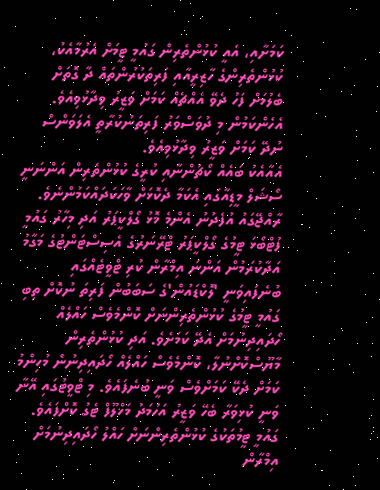ކަމަށާއި، އެއީ ކުޅުންތެރިން ގައުމީ ޓީމަށް އެރުމާއެކު، ކުޅުންތެރިންގެ ހާޒިރީއާއި ފަރިތަކުރުންތައް ދާ ގޮތަށް ބެލުމަށް ފަހު ދެވޭ އެއްޗެއް ކަމަށް ވަޒީރު ވިދާޅުވިއެވެ. އެހެންކަމުން މި ދުވަސްވަރު ފަރިތަނުކުރާތީ އެލަވަންސް ނުދޭ ކަމަށް ވަޒީރު ވިދާޅުވިއެވެ.
އެއާއެކު ބައެއް ކޯޗުންނާއި ކުރީގެ ކުޅުންތެރިން އަންނަނީ ސޯޝަލް މީޑިއާގައި އެކަމާ ދެކޮޅަށް ވާހަކަދައްކަމުންނެވެ.
ރާއްޖޭގައު އުފެދުނު އެންމެ މޮޅު ގޯލްކީޕަރު އަދި މިހާރު ގައުމީ ފުޓްބޯޅަ ޓީމުގެ ގޯލްކީޕަރު ޓްރޭނަރުގެ އެސިސްޓަންޓުގެ މަގާމު އަދާކުރަމުން އަންނަ އިމްރާން ކުރި ޓްވީޓެއްގައި ބުނެފައިވަނީ 'ލޮކްޑައުން'ގެ ސަބަބުން ފަރިތަ ނުކޮށް ތިބި ގައުމީ ޓީމުގެ ކުޅުންތެރިންނަށް ކޮންމެވެސް ހައްލެއް ހޯދައިދިނުމަށް އެދޭ ކަމަށެވެ. އަދި ކުޅުންތެރިން މާޔޫސްކޮށްނުލާ، ކޮންމެވެސް ހައްލެއް ހޯދައިދިނުން މުހިންމު ކަމަށް ދެކޭ ކަމަށްވެސް ވަނީ ބުނެފައެވެ. މި ޓްވީޓުގައި އޭނާ ވަނީ ކުޅިވަރާ ބެހޭ ވަޒީރު އަހުމަދު މަޚްލޫފް ޓެގު ކޮށްފައެވެ.
ގައުމީ ޓީމުތަކުގެ ކުޅުންތެރިންނަށް ހައްލު ހޯދައިދިނުމަށް އިމްރާން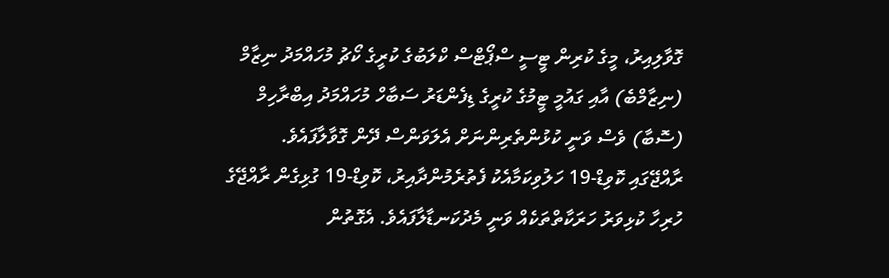ގޮވާލިއިރު، މީގެ ކުރިން ޓީސީ ސްޕޯޓްސް ކްލަބުގެ ކުރީގެ ކޯޗު މުހައްމަދު ނިޒާމް (ނިޒާމްބެ) އާއި ގައުމީ ޓީމުގެ ކުރީގެ ޑިފެންޑަރު ސަބާހް މުހައްމަދު އިބްރާހިމް (ސޮބާ) ވެސް ވަނީ ކުޅުންތެރިންނަށް އެލަވަންސް ދޭން ގޮވާލާފައެވެ.
ރާއްޖޭގައި ކޮވިޑް-19 ހަލުވިކަމާއެކު ފެތުރެމުންދާއިރު، ކޮވިޑް-19 ގުޅިގެން ރާއްޖޭގެ ހުރިހާ ކުޅިވަރު ހަރަކާތްތަކެއް ވަނީ މެދުކަނޑާލާފައެވެ. އެގޮތުން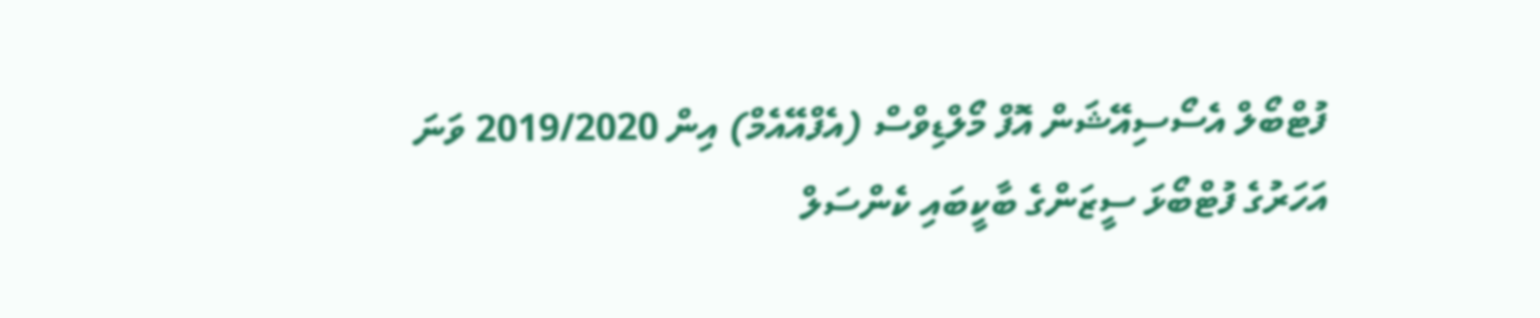ފުޓްބޯލް އެސޯސިއޭޝަން އޮފް މޯލްޑިވްސް (އެފްއޭއެމް) އިން 2019/2020 ވަނަ އަހަރުގެ ފުޓްބޯޅަ ސީޒަންގެ ބާކީބައި ކެންސަލް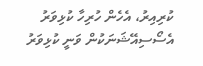ކުރިއިރު، އެހެން ހުރިހާ ކުޅިވަރު އެސޯސިއޭޝަނަކުން ވަނީ ކުޅިވަރު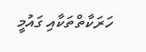ހަރަކާތްތަކާއި ގައުމީ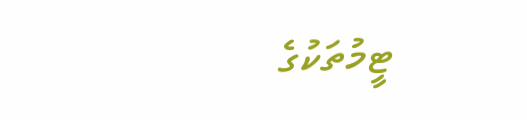ޓީމުތަކުގެ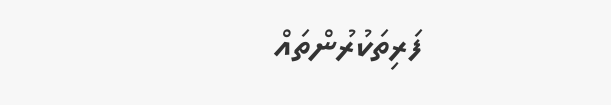ފަރިތަކުރުންތައް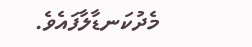މެދުކަނޑާލާފައެވެ.